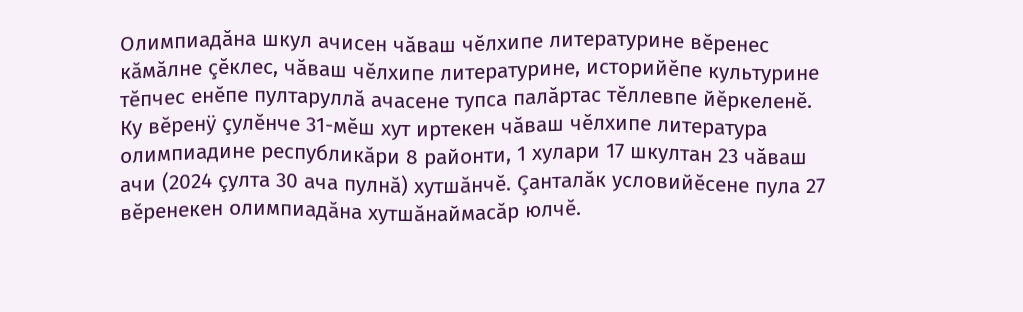Олимпиадăна шкул ачисен чăваш чĕлхипе литературине вĕренес кăмăлне çĕклес, чăваш чĕлхипе литературине, историйĕпе культурине тĕпчес енĕпе пултаруллă ачасене тупса палăртас тĕллевпе йĕркеленĕ. Ку вĕренÿ çулĕнче 31-мĕш хут иртекен чăваш чĕлхипе литература олимпиадине республикăри 8 районти, 1 хулари 17 шкултан 23 чăваш ачи (2024 çулта 30 ача пулнă) хутшăнчĕ. Çанталăк условийĕсене пула 27 вĕренекен олимпиадăна хутшăнаймасăр юлчĕ.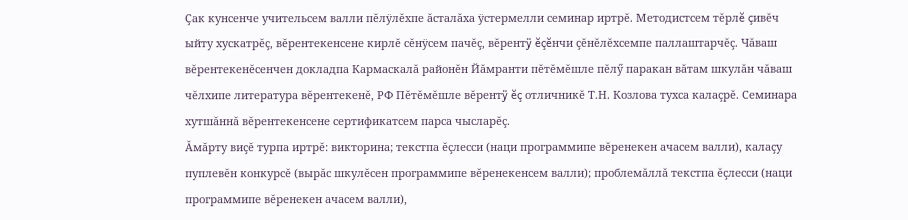Çак кунсенче учительсем валли пĕлÿлĕхпе ăсталăха ÿстермелли семинар иртрĕ. Методистсем тĕрлĕ çивĕч ыйту хускатрĕç, вĕрентекенсене кирлĕ сĕнÿсем пачĕç, вĕрентÿ ĕçĕнчи çĕнĕлĕхсемпе паллаштарчĕç. Чăваш вĕрентекенĕсенчен докладпа Кармаскалă районĕн Йăмранти пĕтĕмĕшле пĕлӳ паракан вăтам шкулăн чăваш чĕлхипе литература вĕрентекенĕ, РФ Пĕтĕмĕшле вĕрентÿ ĕç отличникĕ Т.Н. Козлова тухса калаçрĕ. Семинара хутшăннă вĕрентекенсене сертификатсем парса чысларĕç.
Ăмăрту виçĕ турпа иртрĕ: викторина; текстпа ĕçлесси (наци программипе вĕренекен ачасем валли), калаçу пуплевĕн конкурсĕ (вырăс шкулĕсен программипе вĕренекенсем валли); проблемăллă текстпа ĕçлесси (наци программипе вĕренекен ачасем валли),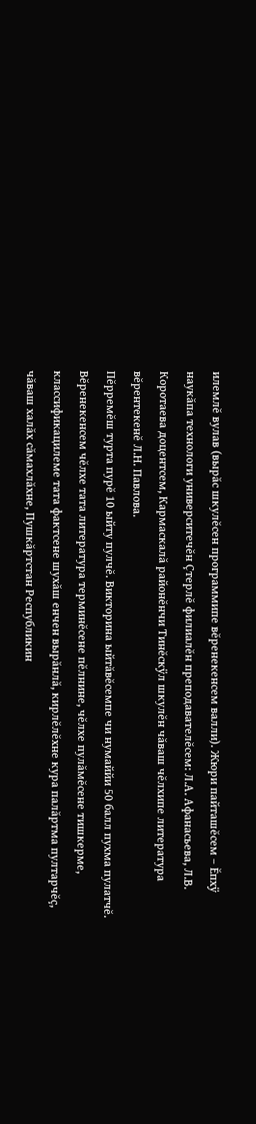илемлĕ вулав (вырăс шкулĕсен программипе вĕренекенсем валли). Жюри пайташĕсем – Ĕпхÿ наукăпа технологи университечĕн Çтерлĕ филиалĕн преподавателĕсем: Л.А. Афанасьева, Л.В. Коротаева доцентсем, Кармаскалă районĕнчи Тинĕскÿл шкулĕн чăваш чĕлхипе литература вĕрентекенĕ Л.Н. Павлова.
Пĕрремĕш турта пурĕ 10 ыйту пулчĕ. Викторина ыйтăвĕсемпе чи нумаййи 50 балл пухма пулатчĕ. Вĕренекенсем чĕлхе тата литература терминĕсене пĕлнине, чĕлхе пулăмĕсене тишкерме, классификацилеме тата фактсене шухăш енчен вырăнлă, кирлĕлĕхне кура палăртма пултарчĕç, чăваш халăх сăмахлăхне, Пушкăртстан Республикин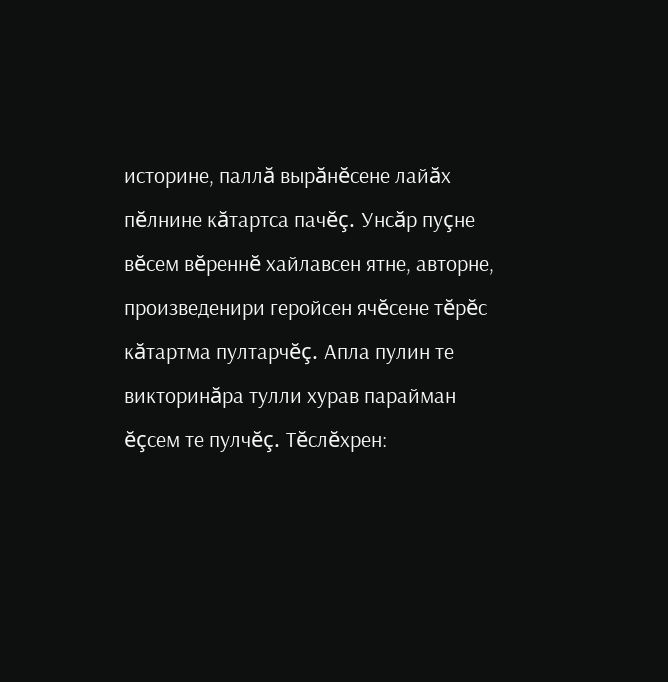историне, паллă вырăнĕсене лайăх пĕлнине кăтартса пачĕç. Унсăр пуçне вĕсем вĕреннĕ хайлавсен ятне, авторне, произведенири геройсен ячĕсене тĕрĕс кăтартма пултарчĕç. Апла пулин те викторинăра тулли хурав парайман ĕçсем те пулчĕç. Тĕслĕхрен: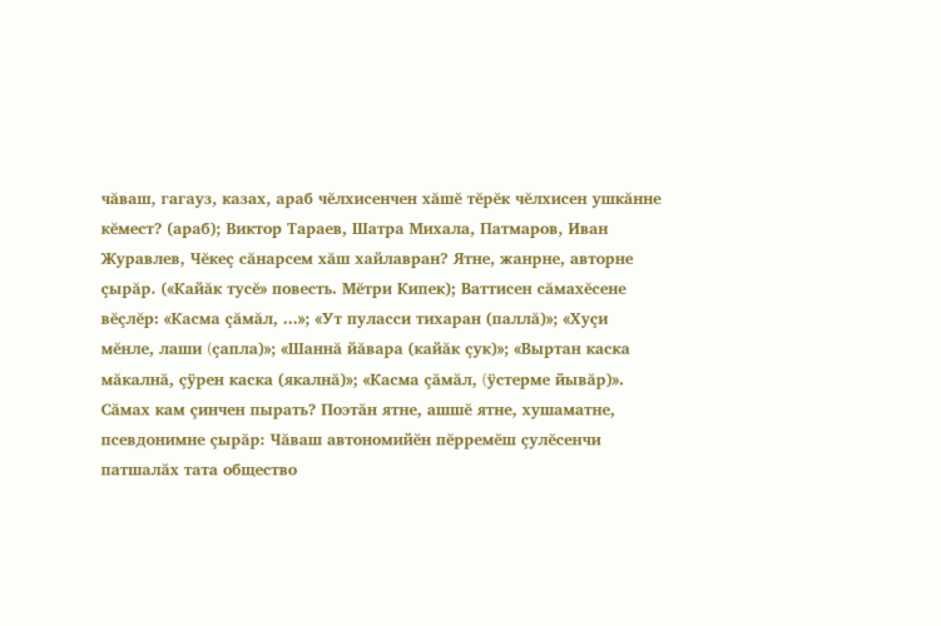чăваш, гагауз, казах, араб чĕлхисенчен хăшĕ тĕрĕк чĕлхисен ушкăнне кĕмест? (араб); Виктор Тараев, Шатра Михала, Патмаров, Иван Журавлев, Чĕкеç сăнарсем хăш хайлавран? Ятне, жанрне, авторне çырăр. («Кайăк тусĕ» повесть. Мĕтри Кипек); Ваттисен сăмахĕсене вĕçлĕр: «Касма çăмăл, ...»; «Ут пуласси тихаран (паллă)»; «Хуçи мĕнле, лаши (çапла)»; «Шаннă йăвара (кайăк çук)»; «Выртан каска мăкалнă, çÿрен каска (якалнă)»; «Касма çăмăл, (ÿстерме йывăр)».
Сăмах кам çинчен пырать? Поэтăн ятне, ашшĕ ятне, хушаматне, псевдонимне çырăр: Чăваш автономийĕн пĕрремĕш çулĕсенчи патшалăх тата общество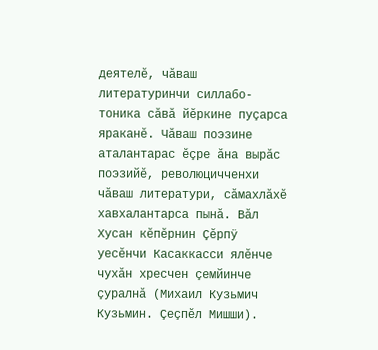деятелĕ, чăваш литературинчи силлабо-тоника сăвă йĕркине пуçарса яраканĕ. Чăваш поэзине аталантарас ĕçре ăна вырăс поэзийĕ, революцичченхи чăваш литератури, сăмахлăхĕ хавхалантарса пынă. Вăл Хусан кĕпĕрнин Çĕрпÿ уесĕнчи Касаккасси ялĕнче чухăн хресчен çемйинче çуралнă (Михаил Кузьмич Кузьмин. Çеçпĕл Мишши).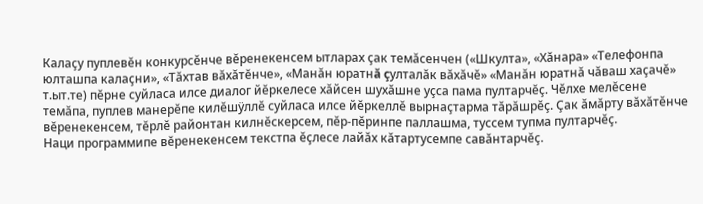Калаçу пуплевĕн конкурсĕнче вĕренекенсем ытларах çак темăсенчен («Шкулта», «Хăнара» «Телефонпа юлташпа калаçни», «Тăхтав вăхăтĕнче», «Манăн юратнă çулталăк вăхăчĕ» «Манăн юратнă чăваш хаçачĕ» т.ыт.те) пĕрне суйласа илсе диалог йĕркелесе хăйсен шухăшне уçса пама пултарчĕç. Чĕлхе мелĕсене темăпа, пуплев манерĕпе килĕшÿллĕ суйласа илсе йĕркеллĕ вырнаçтарма тăрăшрĕç. Çак ăмăрту вăхăтĕнче вĕренекенсем, тĕрлĕ районтан килнĕскерсем, пĕр-пĕринпе паллашма, туссем тупма пултарчĕç.
Наци программипе вĕренекенсем текстпа ĕçлесе лайăх кăтартусемпе савăнтарчĕç.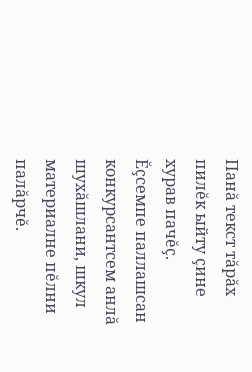Панă текст тăрăх пилĕк ыйту çине хурав пачĕç. Ĕçсемпе паллашсан конкурсантсем анлă шухăшлани, шкул материалне пĕлни палăрчĕ.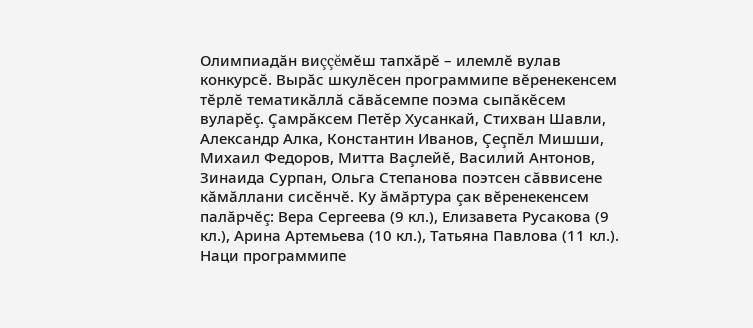Олимпиадăн виççĕмĕш тапхăрĕ – илемлĕ вулав конкурсĕ. Вырăс шкулĕсен программипе вĕренекенсем тĕрлĕ тематикăллă сăвăсемпе поэма сыпăкĕсем вуларĕç. Çамрăксем Петĕр Хусанкай, Стихван Шавли, Александр Алка, Константин Иванов, Çеçпĕл Мишши, Михаил Федоров, Митта Ваçлейĕ, Василий Антонов, Зинаида Сурпан, Ольга Степанова поэтсен сăввисене кăмăллани сисĕнчĕ. Ку ăмăртура çак вĕренекенсем палăрчĕç: Вера Сергеева (9 кл.), Елизавета Русакова (9 кл.), Арина Артемьева (10 кл.), Татьяна Павлова (11 кл.).
Наци программипе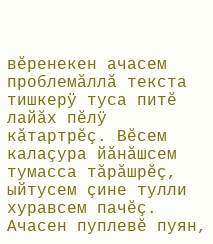вĕренекен ачасем проблемăллă текста тишкерÿ туса питĕ лайăх пĕлÿ кăтартрĕç. Вĕсем калаçура йăнăшсем тумасса тăрăшрĕç, ыйтусем çине тулли хуравсем пачĕç. Ачасен пуплевĕ пуян,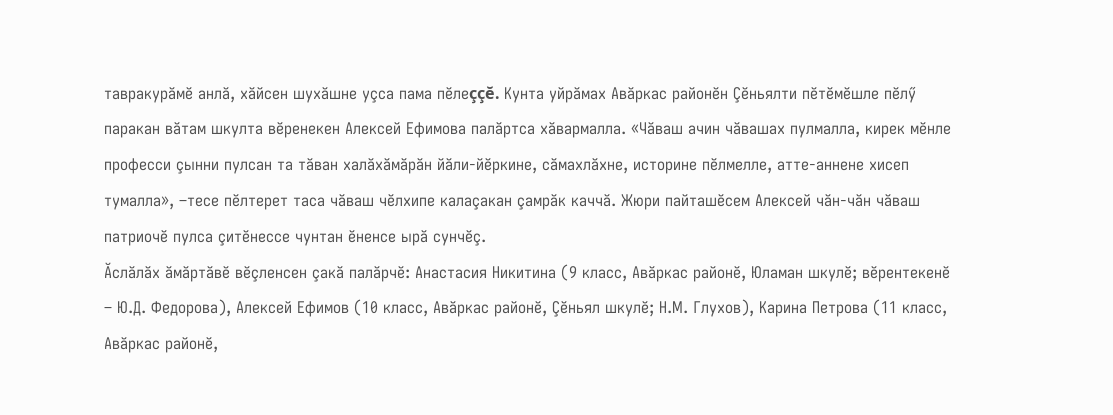тавракурăмĕ анлă, хăйсен шухăшне уçса пама пĕлеççĕ. Кунта уйрăмах Авăркас районĕн Çĕньялти пĕтĕмĕшле пĕлӳ паракан вăтам шкулта вĕренекен Алексей Ефимова палăртса хăвармалла. «Чăваш ачин чăвашах пулмалла, кирек мĕнле професси çынни пулсан та тăван халăхăмăрăн йăли-йĕркине, сăмахлăхне, историне пĕлмелле, атте-аннене хисеп тумалла», –тесе пĕлтерет таса чăваш чĕлхипе калаçакан çамрăк каччă. Жюри пайташĕсем Алексей чăн-чăн чăваш патриочĕ пулса çитĕнессе чунтан ĕненсе ырă сунчĕç.
Ăслăлăх ăмăртăвĕ вĕçленсен çакă палăрчĕ: Анастасия Никитина (9 класс, Авăркас районĕ, Юламан шкулĕ; вĕрентекенĕ – Ю.Д. Федорова), Алексей Ефимов (10 класс, Авăркас районĕ, Çĕньял шкулĕ; Н.М. Глухов), Карина Петрова (11 класс, Авăркас районĕ,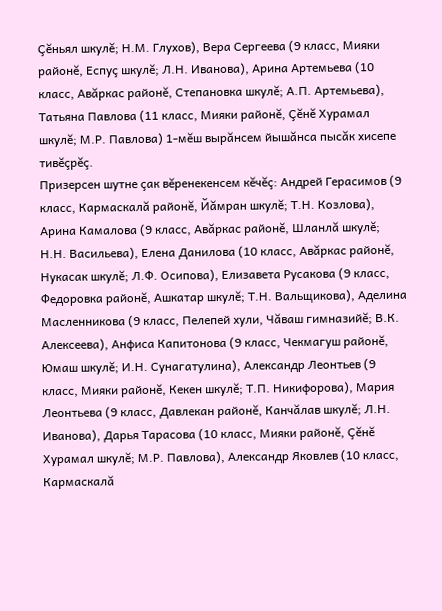Çĕньял шкулĕ; Н.М. Глухов), Вера Сергеева (9 класс, Мияки районĕ, Еспуç шкулĕ; Л.Н. Иванова), Арина Артемьева (10 класс, Авăркас районĕ, Степановка шкулĕ; А.П. Артемьева), Татьяна Павлова (11 класс, Мияки районĕ, Çĕнĕ Хурамал шкулĕ; М.Р. Павлова) 1-мĕш вырăнсем йышăнса пысăк хисепе тивĕçрĕç.
Призерсен шутне çак вĕренекенсем кĕчĕç: Андрей Герасимов (9 класс, Кармаскалă районĕ, Йăмран шкулĕ; Т.Н. Козлова), Арина Камалова (9 класс, Авăркас районĕ, Шланлă шкулĕ; Н.Н. Васильева), Елена Данилова (10 класс, Авăркас районĕ, Нукасак шкулĕ; Л.Ф. Осипова), Елизавета Русакова (9 класс, Федоровка районĕ, Ашкатар шкулĕ; Т.Н. Вальщикова), Аделина Масленникова (9 класс, Пелепей хули, Чăваш гимназийĕ; В.К. Алексеева), Анфиса Капитонова (9 класс, Чекмагуш районĕ, Юмаш шкулĕ; И.Н. Сунагатулина), Александр Леонтьев (9 класс, Мияки районĕ, Кекен шкулĕ; Т.П. Никифорова), Мария Леонтьева (9 класс, Давлекан районĕ, Канчăлав шкулĕ; Л.Н. Иванова), Дарья Тарасова (10 класс, Мияки районĕ, Çĕнĕ Хурамал шкулĕ; М.Р. Павлова), Александр Яковлев (10 класс, Кармаскалă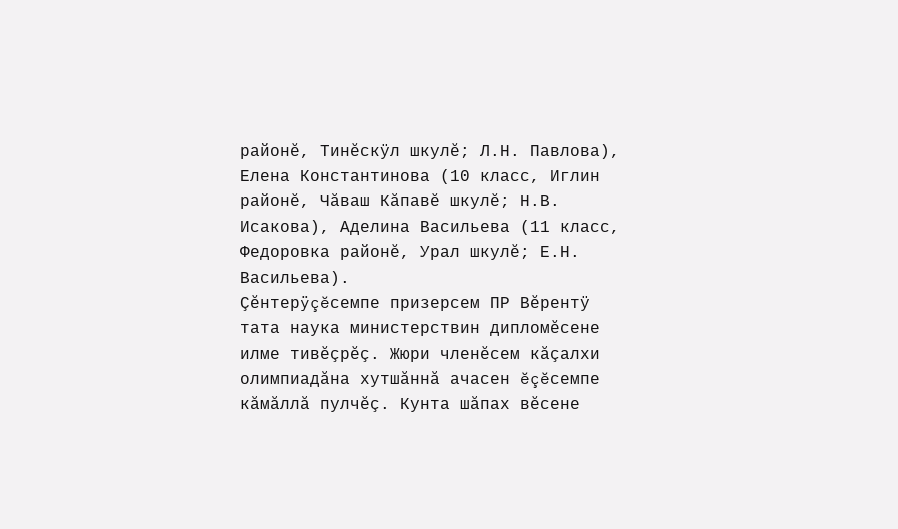районĕ, Тинĕскÿл шкулĕ; Л.Н. Павлова), Елена Константинова (10 класс, Иглин районĕ, Чăваш Кăпавĕ шкулĕ; Н.В. Исакова), Аделина Васильева (11 класс, Федоровка районĕ, Урал шкулĕ; Е.Н. Васильева).
Çĕнтерÿçĕсемпе призерсем ПР Вĕрентÿ тата наука министерствин дипломĕсене илме тивĕçрĕç. Жюри членĕсем кăçалхи олимпиадăна хутшăннă ачасен ĕçĕсемпе кăмăллă пулчĕç. Кунта шăпах вĕсене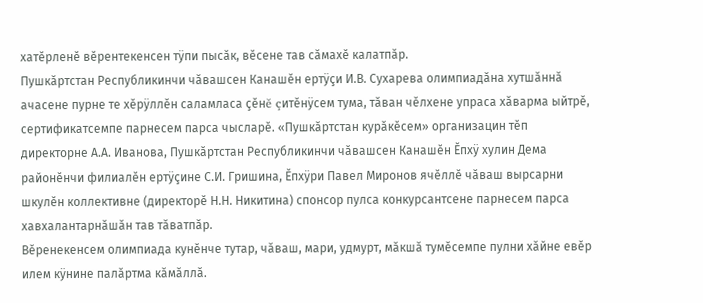хатĕрленĕ вĕрентекенсен тÿпи пысăк, вĕсене тав сăмахĕ калатпăр.
Пушкăртстан Республикинчи чăвашсен Канашĕн ертÿçи И.В. Сухарева олимпиадăна хутшăннă ачасене пурне те хĕрÿллĕн саламласа çĕнĕ çитĕнÿсем тума, тăван чĕлхене упраса хăварма ыйтрĕ, сертификатсемпе парнесем парса чысларĕ. «Пушкăртстан курăкĕсем» организацин тĕп директорне А.А. Иванова, Пушкăртстан Республикинчи чăвашсен Канашĕн Ĕпхÿ хулин Дема районĕнчи филиалĕн ертÿçине С.И. Гришина, Ĕпхÿри Павел Миронов ячĕллĕ чăваш вырсарни шкулĕн коллективне (директорĕ Н.Н. Никитина) спонсор пулса конкурсантсене парнесем парса хавхалантарнăшăн тав тăватпăр.
Вĕренекенсем олимпиада кунĕнче тутар, чăваш, мари, удмурт, мăкшă тумĕсемпе пулни хăйне евĕр илем кÿнине палăртма кăмăллă.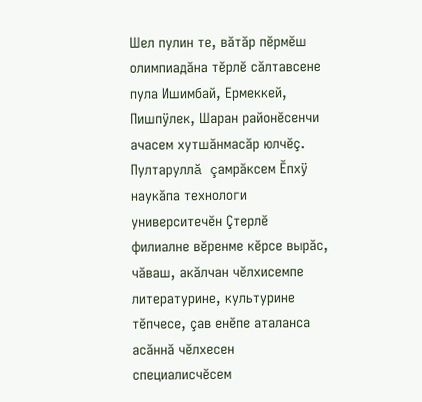Шел пулин те, вăтăр пĕрмĕш олимпиадăна тĕрлĕ сăлтавсене пула Ишимбай, Ермеккей, Пишпÿлек, Шаран районĕсенчи ачасем хутшăнмасăр юлчĕç.
Пултаруллă çамрăксем Ĕпхÿ наукăпа технологи университечĕн Çтерлĕ филиалне вĕренме кĕрсе вырăс, чăваш, акăлчан чĕлхисемпе литературине, культурине тĕпчесе, çав енĕпе аталанса асăннă чĕлхесен специалисчĕсем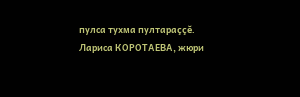пулса тухма пултараççĕ.
Лариса КОРОТАЕВА, жюри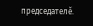председателĕ.